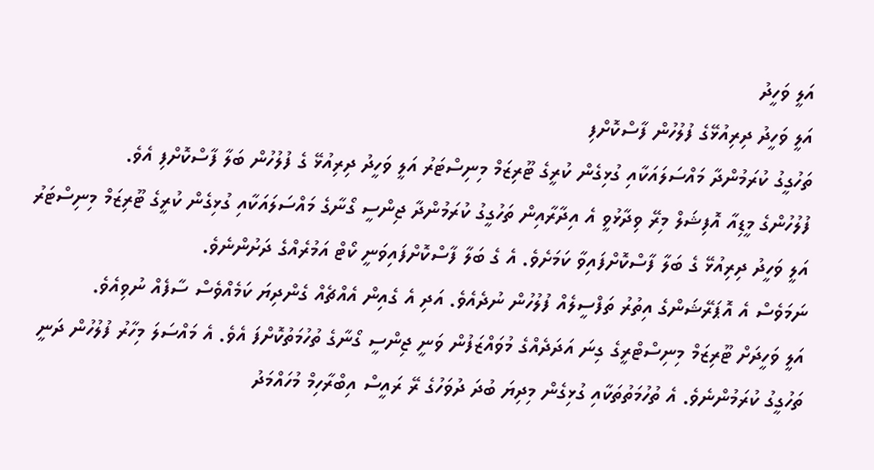އަލީ ވަހީދު
އަލީ ވަހީދު ދިރިއުޅޭގެ ފުލުހުން ފާސްކޮށްފި
ތަހުގީގު ކުރަމުންދާ މައްސަލައަކާއި ގުޅިގެން ކުރީގެ ޓޫރިޒަމް މިނިސްޓަރު އަލީ ވަހީދު ދިރިއުޅޭ ގެ ފުލުހުން ބަލާ ފާސްކޮށްފި އެވެ.
ފުލުހުންގެ މީޑިއާ އޮފިޝަލް މިރޭ ވިދާޅުވީ އެ އިދާރާއިން ތަހުގީގު ކުރަމުންދާ ޖިންސީ ގޯނާގެ މައްސަލައަކާއި ގުޅިގެން ކުރީގެ ޓޫރިޒަމް މިނިސްޓަރު އަލީ ވަހީދު ދިރިއުޅޭ ގެ ބަލާ ފާސްކޮށްފައިވާ ކަމަށެވެ. އެ ގެ ބަލާ ފާސްކޮށްފައިވަނީ ކޯޓް އަމުރެއްގެ ދަށުންނެވެ.
ނަމަވެސް އެ އޮޕަރޭޝަންގެ އިތުރު ތަފްސީލެއް ފުލުހުން ނުދެއެވެ. އަދި އެ ގެއިން އެއްޗެއް ގެންދިޔަ ކަމެއްވެސް ސާފެއް ނުވިއެވެ.
އަލީ ވަހީދަށް ޓޫރިޒަމް މިނިސްޓްރީގެ ގިނަ އަދަދެއްގެ މުވައްޒަފުން ވަނީ ޖިންސީ ގޯނާގެ ތުހުމަތުކޮށްފަ އެވެ. އެ މައްސަލަ މިހާރު ފުލުހުން ދަނީ ތަހުގީގު ކުރަމުންނެވެ. އެ ތުހުމަތުތަކާއި ގުޅިގެން މިދިޔަ ބުދަ ދުވަހުގެ ރޭ ރައީސް އިބްރާހިމް މުހައްމަދު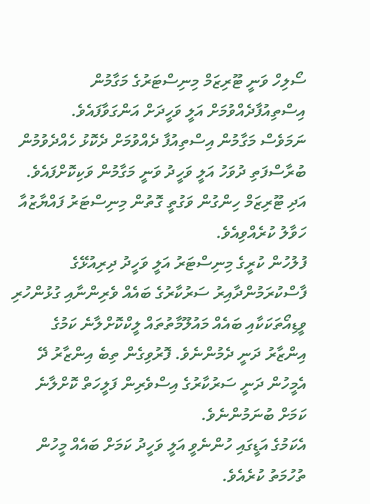ސޯލިހް ވަނީ ޓޫރިޒަމް މިނިސްޓަރުގެ މަގާމުން އިސްތިއުފާދެއްވުމަށް އަލީ ވަހީދަށް އަންގަވާފައެވެ.
ނަމަވެސް މަގާމުން އިސްތިއުފާ ދެއްވުމަށް ދެކޮޅު ހެއްދެވުމުން ބުރާސްފަތި ދުވަހު އަލީ ވަހީދު ވަނީ މަގާމުން ވަކިކޮށްފައެވެ. އަދި ޓޫރިޒަމް ހިންގުން ވަގުތީ ގޮތުން މިނިސްޓަރު ފައްޔާޒުއާ ހަވާލު ކުރެއްވިއެވެ.
ފުލުހުން ކުރީގެ މިނިސްޓަރު އަލީ ވަހީދު ދިރިއުޅޭގެ ފާސްކުރަމުންދާއިރު ސަރުކާރުގެ ބައެއް ވެރިންނާއި ގުޅުންހުރި ވީޑިއޯތަކަކާއި ބައެއް މައުލޫމާތުތައް ލީކްކޮށްލާނެ ކަމުގެ އިންޒާރު ދަނީ ދެމުންނެވެ. ފޮރުވިގެން ތިބެ އިންޒާރު ދޭ އެމީހުން ދަނީ ސަރުކާރުގެ އިސްވެރިން ފަލީހަތް ކޮށްލާނެ ކަމަށް ބުނަމުންނެވެ.
އެކަމުގެ އަޑީގައި ހުންނެވީ އަލީ ވަހީދު ކަމަށް ބައެއް މީހުން ތުހުމަތު ކުރެއެވެ.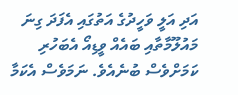އަދި އަލީ ވަހީދުގެ އަތުގައި އެފަދަ ގިނަ މައުލޫމާތާއި ބައެއް ވީޑިއޯ އެބަހުރި ކަމަށްވެސް ބުނެއެވެ. ނަމަވެސް އެކަމާ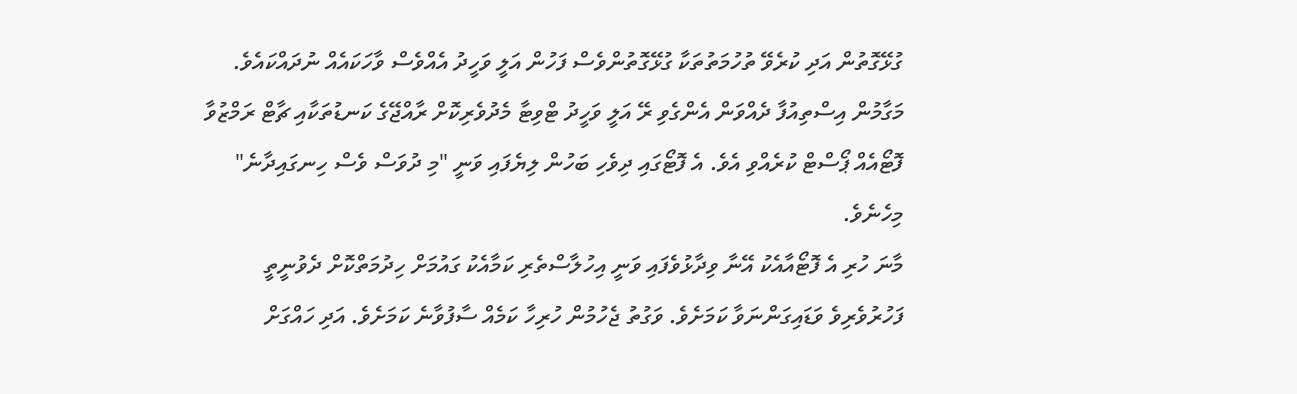ގުޅޭގޮތުން އަދި ކުރެވޭ ތުހުމަތުތަކާ ގުޅޭގޮތުންވެސް ފަހުން އަލީ ވަހީދު އެއްވެސް ވާހަކައެއް ނުދައްކައެވެ.
މަގާމުން އިސްތިއުފާ ދެއްވަން އެންގެވި ރޭ އަލީ ވަހީދު ޓްވިޓާ މެދުވެރިކޮށް ރާއްޖޭގެ ކަނޑުތަކާއި ޗާޓް ރަމްޒުވާ ފޮޓޯއެއް ޕޯސްޓް ކުރެއްވި އެވެ. އެ ފޮޓޯގައި ދިވެހި ބަހުން ލިޔެފައި ވަނީ "މި ދުވަސް ވެސް ހިނގައިދާނެ" މިހެނެވެ.
މާނަ ހުރި އެ ފޮޓޯއާއެކު އޭނާ ވިދާޅުވެފައި ވަނީ އިހުލާސްތެރި ކަމާއެކު ގައުމަށް ހިދުމަތްކޮށް ދެވުނީތީ ފަހުރުވެރިވެ ވަޑައިގަންނަވާ ކަމަށެވެ. ވަގުތު ޖެހުމުން ހުރިހާ ކަމެއް ސާފުވާނެ ކަމަށެވެ. އަދި ހައްގަށް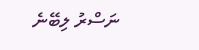ނަސްރު ލިބޭނެ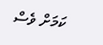ކަމަށް ވެސް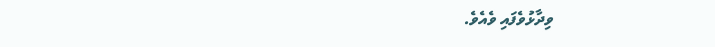ވިދާޅުވެފައި ވެއެވެ.